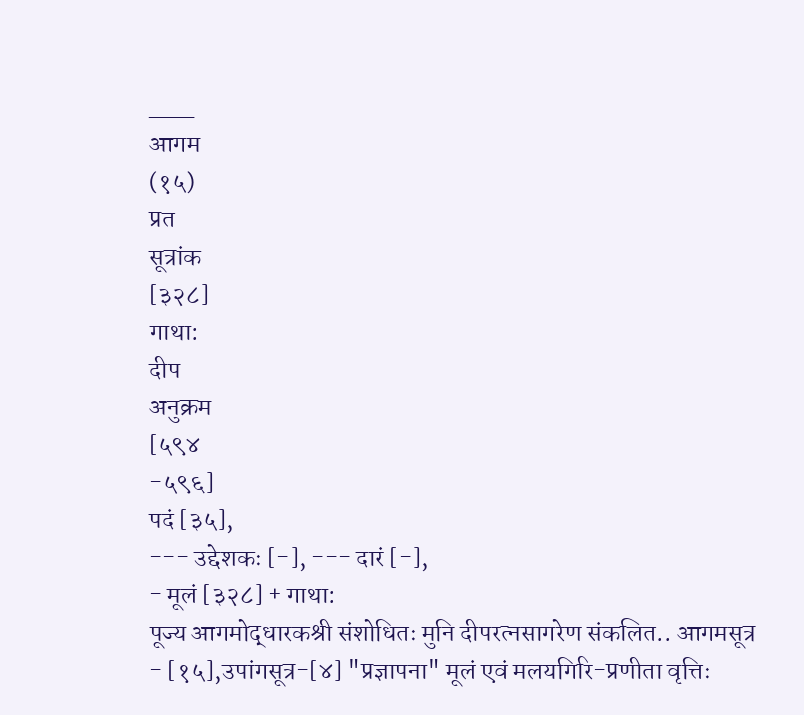___
आगम
(१५)
प्रत
सूत्रांक
[३२८]
गाथा:
दीप
अनुक्रम
[५९४
-५९६]
पदं [३५],
--- उद्देशकः [-], --- दारं [-],
- मूलं [३२८] + गाथा:
पूज्य आगमोद्धारकश्री संशोधितः मुनि दीपरत्नसागरेण संकलित.. आगमसूत्र - [१५],उपांगसूत्र-[४] "प्रज्ञापना" मूलं एवं मलयगिरि-प्रणीता वृत्तिः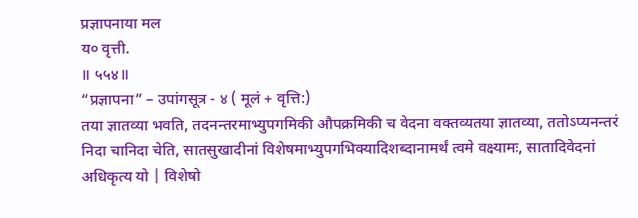प्रज्ञापनाया मल
य० वृत्ती.
॥ ५५४॥
“प्रज्ञापना” – उपांगसूत्र - ४ ( मूलं + वृत्ति:)
तया ज्ञातव्या भवति, तदनन्तरमाभ्युपगमिकी औपक्रमिकी च वेदना वक्तव्यतया ज्ञातव्या, ततोऽप्यनन्तरं निदा चानिदा चेति, सातसुखादीनां विशेषमाभ्युपगभिक्यादिशब्दानामर्थं त्वमे वक्ष्यामः, सातादिवेदनां अधिकृत्य यो | विशेषो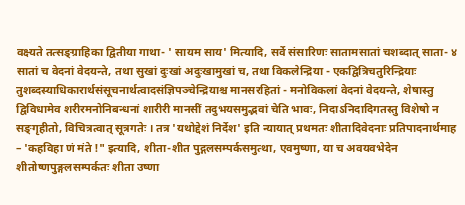वक्ष्यते तत्सङ्ग्राहिका द्वितीया गाथा- ' सायम साय' मित्यादि, सर्वे संसारिणः सातामसातां चशब्दात् साता- ४ सातां च वेदनां वेदयन्ते, तथा सुखां दुःखां अदुःखामुखां च, तथा विकलेन्द्रिया - एकद्वित्रिचतुरिन्द्रियाः तुशब्दस्याधिकारार्थसंसूचनार्थत्वादसंज्ञिपञ्चेन्द्रियाश्च मानसरहितां - मनोविकलां वेदनां वेदयन्ते, शेषास्तु द्विविधामेव शरीरमनोनिबन्धनां शारीरी मानसीं तदुभयसमुद्भवां चेति भावः, निदाऽनिदादिगतस्तु विशेषो न सङ्गृहीतो, विचित्रत्वात् सूत्रगतेः । तत्र 'यथोद्देशं निर्देश' इति न्यायात् प्रथमतः शीतादिवेदनाः प्रतिपादनार्थमाह – 'कहविहा णं मंते !" इत्यादि, शीता-शीत पुद्गलसम्पर्कसमुत्था, एवमुष्णा, या च अवयवभेदेन शीतोष्णपुङ्गलसम्पर्कतः शीता उष्णा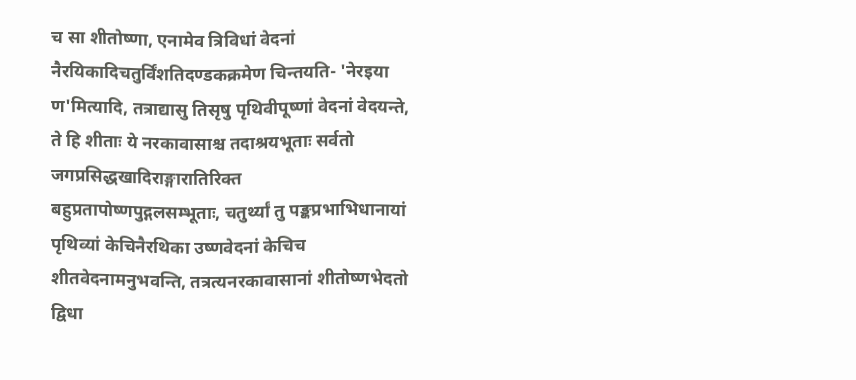च सा शीतोष्णा, एनामेव त्रिविधां वेदनां नैरयिकादिचतुर्विंशतिदण्डकक्रमेण चिन्तयति- 'नेरइया ण'मित्यादि, तत्राद्यासु तिसृषु पृथिवीपूष्णां वेदनां वेदयन्ते, ते हि शीताः ये नरकावासाश्च तदाश्रयभूताः सर्वतो जगप्रसिद्धखादिराङ्गारातिरिक्त बहुप्रतापोष्णपुद्गलसम्भूताः, चतुर्थ्यां तु पङ्कप्रभाभिधानायां पृथिव्यां केचिनैरथिका उष्णवेदनां केचिच शीतवेदनामनुभवन्ति, तत्रत्यनरकावासानां शीतोष्णभेदतो द्विधा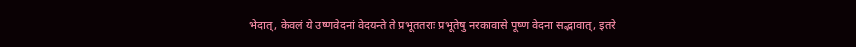भेदात्, केवलं ये उष्णवेदनां वेदयन्ते ते प्रभूततराः प्रभूतेषु नरकावासे पूष्ण वेदना सद्भावात्, इतरे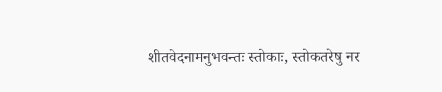शीतवेदनामनुभवन्तः स्तोकाः, स्तोकतरेषु नर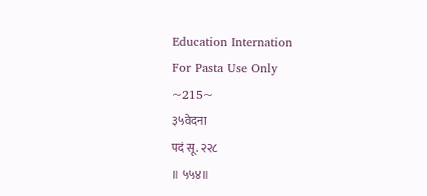Education Internation
For Pasta Use Only
~215~
३५वेदना
पदं सू. २२८
॥ ५५४॥